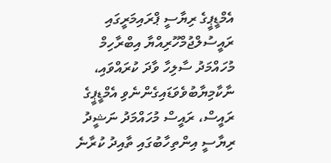އެމްޑީޕީގެ ރިޔާސީ ޕްރައިމަރީގައި ރައީސުލްޖުމްހޫރިއްޔާ އިބްރާހިމް މުހައްމަދު ސާލިހާ ވާދަ ކުރައްވައި، ނާކާމިޔާބުވެވަޑައިގެންނެވި އެމްޑީޕީގެ ރައީސް، ރައީސް މުހައްމަދު ނަޝީދު ރިޔާސީ އިންތިހާބުގައި ތާއިދު ކުރާނެ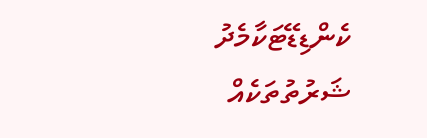ކެންޑިޑޭޓަކާމެދު ޝަރުތުތަކެއް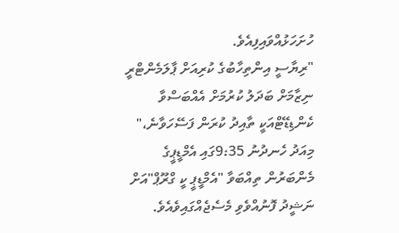ހުށަހަޅުއްވައިފިއެވެ.
"ރިޔާސީ އިންތިހާބުގެ ކުރިއަށް ޕާލަމެންޓްރީ ނިޒާމަށް ބަދަލު ކުރުމަށް އެއްބަސްވާ ކެންޑިޑޭޓްއަކީ ތާއިދު ކުރަން ފަސޭހަވާނެ،" މިއަދު ހެނދުނު 9:35ގައި އެމްޑީޕީގެ މެންބަރުން ތިއްބަވާ "އެމްޑީޕީ ކީ ގްރޫޕް"އަށް ނަޝީދު ފޮނުއްވެވި މެސެޖެއްގައިވެއެވެ.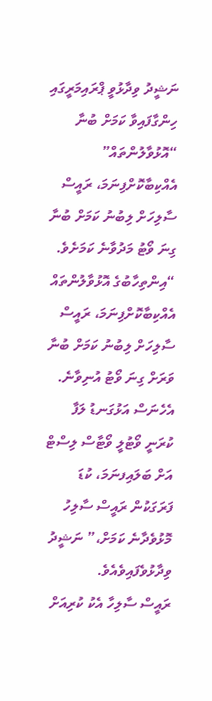ނަޝީދު ވިދާޅުވީ ޕްރައިމަރީގައި ހިންގާފައިވާ ކަމަށް ބުނާ “އޮޅުވާލުންތައް” އެއްކިބާކޮށްފިނަމަ، ރައީސް ސާލިހަށް ލިބުނު ކަމަށް ބުނާ ގިނަ ވޯޓު މަދުވާނެ ކަމަށެވެ.
“އިންތިހާބުގެ އޮޅުވާލުންތައް އެއްކިބާކޮށްފިނަމަ، ރައީސް ސާލިހަށް ލިބުނު ކަމަށް ބުނާ ވަރަށް ގިނަ ވޯޓު އުނިވާނެ. އެހެނަސް އަޅުގަނޑު ލަފާ ކުރަނީ ވޯޓުލީ ވޯޓާސް ލިސްޓް އަށް ބަލައިފނަމަ، ކުޑަ ފަރަގަކުން ރައީސް ސާލިހު މޮޅުވެދާނެ ކަމަށް،” ނަޝީދު ވިދާޅުވެފައިވެއެވެ.
ރައީސް ސާލިހާ އެކު ކުރިއަށް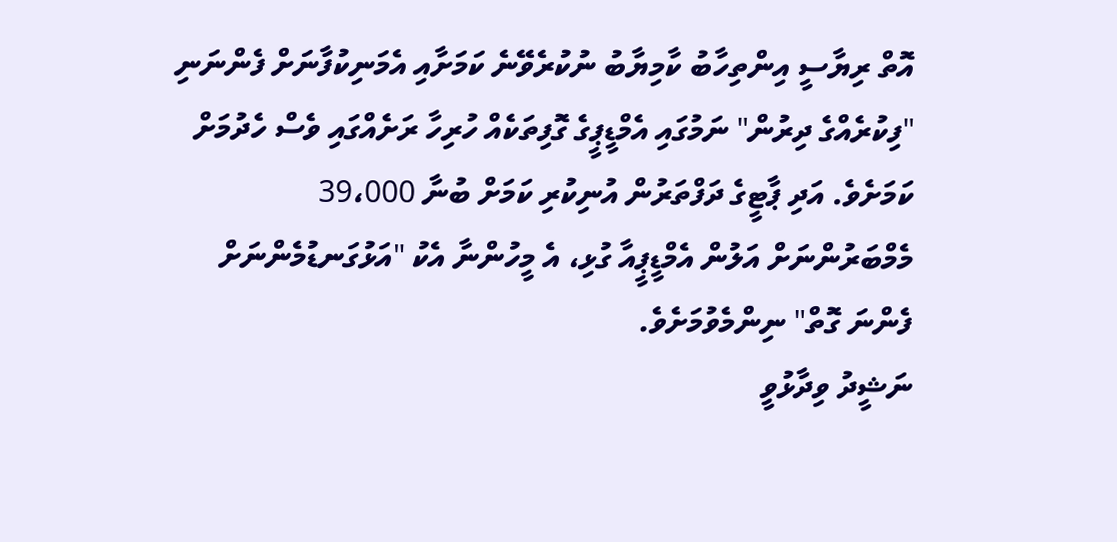އޮތް ރިޔާސީ އިންތިހާބު ކާމިޔާބު ނުކުރެވޭނެ ކަމަށާއި އެމަނިކުފާނަށް ފެންނަނި "ފިކުރެއްގެ ދިރުން" ނަމުގައި އެމްޑީޕީގެ ގޮފިތަކެއް ހުރިހާ ރަށެއްގައި ވެސް ހެދުމަށް ކަމަށެވެ. އަދި ޕާޓީގެ ދަފްތަރުން އުނިކުރި ކަމަށް ބުނާ 39،000 މެމްބަރުންނަށް އަލުން އެމްޑީޕީއާ ގުޅި، އެ މީހުންނާ އެކު "އަޅުގަނޑުމެންނަށް ފެންނަ ގޮތް" ނިންމެވުމަށެވެ.
ނަޝީދު ވިދާޅުވީ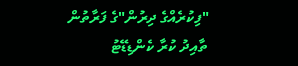"ފިކުރެއްގެ ދިރުން"ގެ ފަރާތުން ތާއިދު ކުރާ ކެންޑިޑޭޓު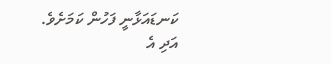ކަނޑައަޅާނީ ފަހުން ކަމަށެވެ. އަދި އެ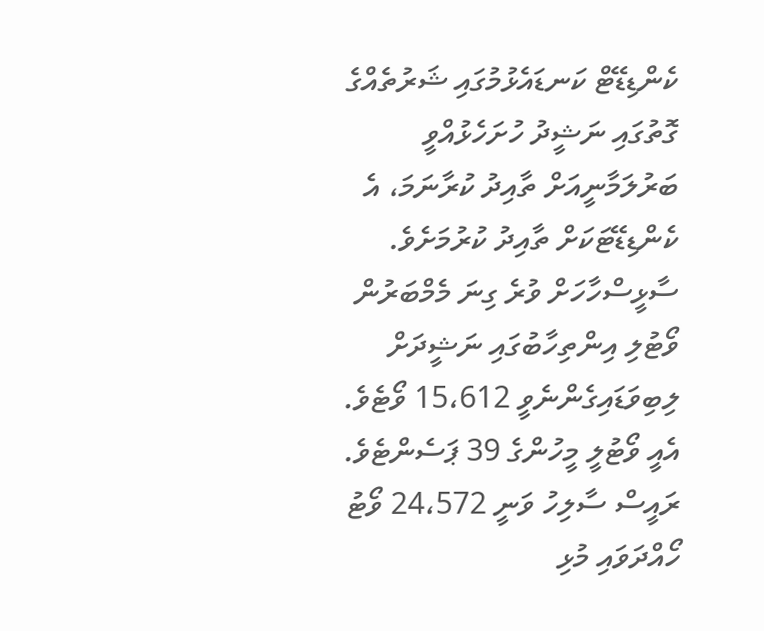ކެންޑިޑޭޓް ކަނޑައެޅުމުގައި ޝަރުތެއްގެ ގޮތުގައި ނަޝީދު ހުށަހެޅުއްވީ ބަރުލަމާނީއަށް ތާއިދު ކުރާނަމަ، އެ ކެންޑިޑޭޓަކަށް ތާއިދު ކުރުމަށެވެ.
ސާޅީސްހާހަށް ވުރެ ގިނަ މެމްބަރުން ވޯޓުލި އިންތިހާބުގައި ނަޝީދަށް ލިބިވަޑައިގެންނެވީ 15،612 ވޯޓެވެ. އެއީ ވޯޓުލީ މީހުންގެ 39 ޕަސެންޓެވެ. ރައީސް ސާލިހު ވަނީ 24،572 ވޯޓު ހޯއްދަވައި މުޅި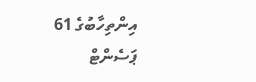އިންތިހާބުގެ 61 ޕަސެންޓް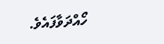ހޯއްދަވާފައެވެ.